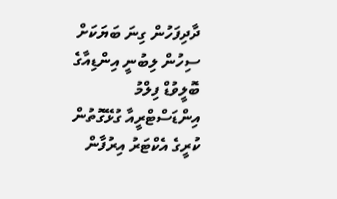ދާދިފަހުން ގިނަ ބަޔަކަށް ސިހުން ލިބުނީ އިންޑިއާގެ ބޮލީވުޑް ފިލްމު އިންޑަސްޓްރީއާ ގުޅޭގޮތުން ކުރީގެ އެކްޓަރު އިރުފާން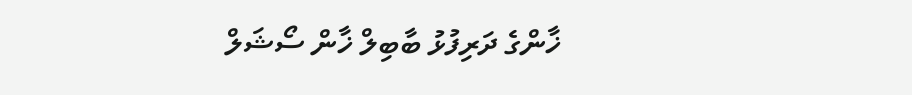ޚާންގެ ދަރިފުޅު ބާބިލް ޚާން ސޯޝަލް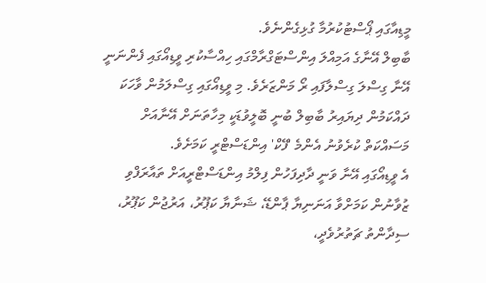މީޑިއާގައި ޕޯސްޓުކުރުމާ ގުޅިގެންނެވެ.
ބާބިލް އޭނާގެ އަމިއްލަ އިންސްޓަގްރާމްގައި ހިއްސާކުރި ވީޑިއޯގައި ފެންނަނީ އޭނާ ގިސްލަ ގިސްލާފައި ރޯ މަންޒަރެވެ. މި ވީޑިއޯގައި ގިސްލަމުން ވާހަކަ ދައްކަމުން ދިޔައިރު ބާބިލް ބުނީ ބޮލީވުޑަކީ މިހާތަނަށް އޭނާއަށް މަސައްކަތް ކުރެވުނު އެންމެ 'ފޭކް' އިންޑަސްޓްރީ ކަމަށެވެ.
އެ ވީޑިއޯގައި އޭނާ ވަނީ ދާދިފަހުން ފިލްމު އިންޑަސްޓްރީއަށް ތައާރަފްވި ޒުވާނުން ކަމަށްވާ އަނަނިޔާ ޕާންޑޭ، ޝަނާޔާ ކަޕޫރު، އަރުޖުން ކަޕޫރު، ސިދާންތު ޗަތުރުވެދީ،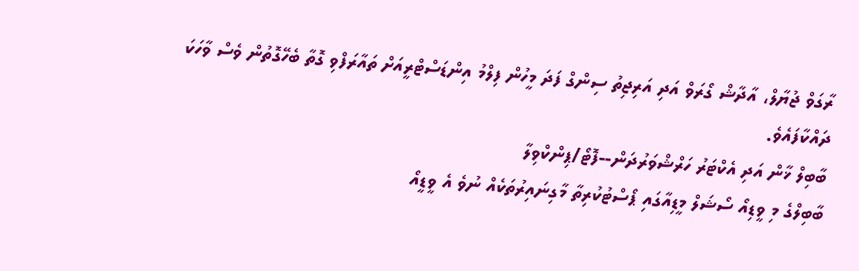ރާގަވް ޖުޔާލް، އާދާޝް ގޯރަވް އަދި އަރިޖިތު ސިންގް ފަދަ މީހުން ފިލްމު އިންޑަސްޓްރީއަށް ތައާރަފްވި ގޮތާ ބެހޭގޮތުން ވެސް ވާހަކަ ދައްކާފައެވެ.
ބާބިލް ޚާން އަދި އެކްޓަރު ހަރްޝްވަރުދަން--ފޮޓޯ/ޕިންކްވިލާ
ބާބިލްގެ މި ވީޑިއޯ ސޯޝަލް މީޑިއާގައި ޕޯސްޓުކުރިތާ މާގިނައިރުތަކެއް ނުވެ އެ ވީޑީއޯ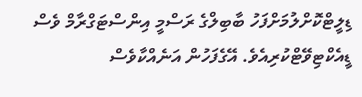ޑިލީޓްކޮށްލުމަށްފަހު ބާބިލްގެ ރަސްމީ އިންސްޓަގްރާމް ވެސް ޑީއެކްޓިވޭޓްކުރިއެވެ. އޭގެފަހުން އަނެއްކާވެސް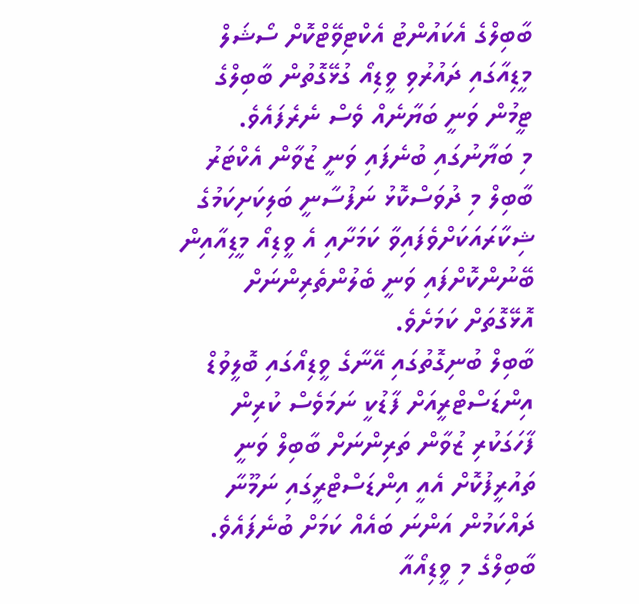ބާބިލްގެ އެކައުންޓު އެކްޓިވޭޓްކޮށް ސޯޝަލް މީޑިއާގައި ދައުރުވި ވީޑިއޯ ގުޅޭގޮތުން ބާބިލްގެ ޓީމުން ވަނީ ބަޔާނެއް ވެސް ނެރެފައެވެ.
މި ބަޔާނުގައި ބުނެފައި ވަނީ ޒުވާން އެކްޓަރު ބާބިލް މި ދުވަސްކޮޅު ނަފުސާނީ ބަލިކަށިކަމުގެ ޝިކާރައަކަށްވެފައިވާ ކަމަށާއި އެ ވީޑިއޯ މީޑިއާއިން ބޭނުންކޮށްފައި ވަނީ ބެލުންތެރިންނަށް އޮޅޭގޮތަށް ކަމަށެވެ.
ބާބިލް ބުނިގޮތުގައި އޭނާގެ ވީޑިއޯގައި ބޮލީވުޑް އިންޑަސްޓްރީއަށް ފާޑުކީ ނަމަވެސް ކުރިން ފާހަގަކުރި ޒުވާން ތަރިންނަށް ބާބިލް ވަނީ ތައުރީފުކޮށް އެއީ އިންޑަސްޓްރީގައި ނަމޫނާ ދައްކަމުން އަންނަ ބައެއް ކަމަށް ބުނެފައެވެ.
ބާބިލްގެ މި ވީޑިއޯއާ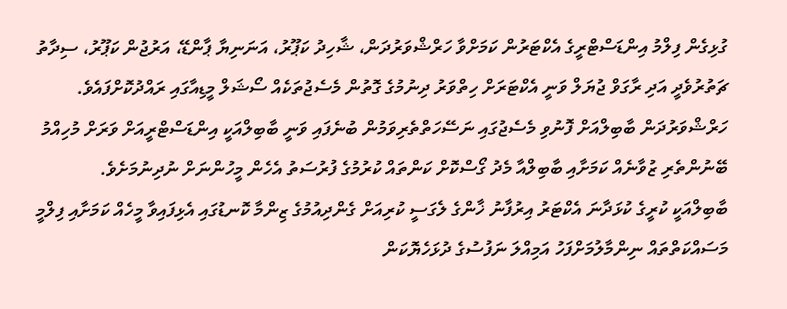ގުޅިގެން ފިލްމު އިންޑަސްޓްރީގެ އެކްޓަރުން ކަމަށްވާ ހަރްޝްވަރުދަން، ޝާހިދު ކަޕޫރު، އަނަނިޔާ ޕާންޑޭ، އަރުޖުން ކަޕޫރު، ސިދާތު ޗަތުރުވެދީ އަދި ރާގަވް ޖުޔަލް ވަނީ އެކްޓަރަށް ހިތްވަރު ދިނުމުގެ ގޮތުން މެސެޖުތަކެއް ސޯޝަލް މީޑިއާގައި ރައްދުކޮށްފައެވެ.
ހަރްޝްވަރުދަން ބާބިލްއަށް ފޮނުވި މެސެޖުގައި ނަސޭހަތްތެރިވަމުން ބުނެފައި ވަނީ ބާބިލްއަކީ އިންޑަސްޓްރީއަށް ވަރަށް މުހިއްމު ބޭނުންތެރި ޒުވާނެއް ކަމަށާއި ބާބިލްއާ މެދު ގޯސްކޮށް ކަންތައް ކުރުމުގެ ފުރުސަތު އެހެން މީހުންނަށް ނުދިނުމަށެވެ.
ބާބިލްއަކީ ކުރީގެ ކުޅަދާނަ އެކްޓަރު އިރުފާނު ޚާންގެ ލެގަސީ ކުރިއަށް ގެންދިއުމުގެ ޒިންމާ ކޮނޑުގައި އެޅިފައިވާ މީހެއް ކަމަށާއި ފިލްމީ މަސައްކަތްތައް ނިންމާލުމަށްފަހު އަމިއްލަ ނަފުސުގެ ދުޅަހެޔޮކަން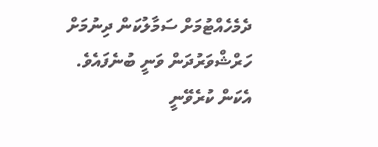ދެމެހެއްޓުމަށް ސަމާލުކަން ދިނުމަށް ހަރްޝްވަރުދަން ވަނީ ބުނެފައެވެ. އެކަން ކުރެވޭނީ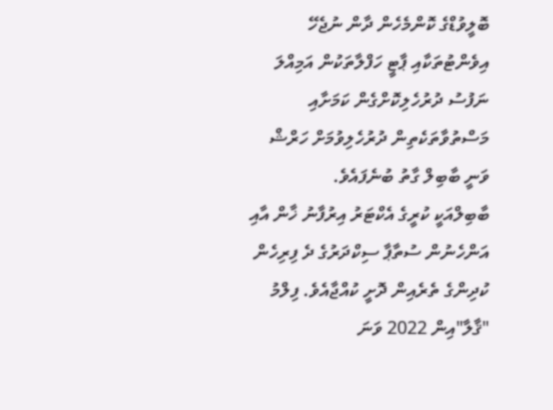ބޮލީވުޑްގެ ކޮންމެހެން ދާން ނުޖެހޭ އިވެންޓުތަކާއި ޕާޓީ ހަފްލާތަކުން އަމިއްލަ ނަފުސު ދުރުހެލިކޮށްގެން ކަމަށާއި މަސްތުވާތަކެތިން ދުރުހެލިވުމަށް ހަރްޝް ވަނީ ބާބިލް ގާތު ބުނެފައެވެ.
ބާބިލްއަކީ ކުރީގެ އެކްޓަރު އިރުފާނު ޚާން އާއި އަންހެނުން ސުތާޕާ ސިކްދަރުގެ ދެ ފިރިހެން ކުދިންގެ ތެރެއިން ދޮށީ ކުއްޖާއެވެ. ފިލްމު "ޤާލާ"އިން 2022 ވަނަ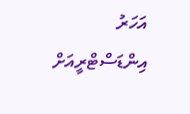އަހަރު އިންޑަސްޓްރީއަށް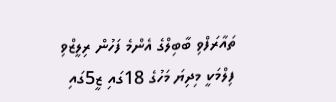ތައާރަފްވި ބާބިލްގެ އެންމެ ފަހުން ރިލީޒްވި ފިލްމަކީ މިދިޔަ މަހުގެ 18ގައި ޒީ5ގައި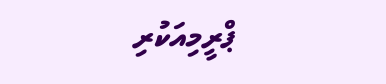ޕްރީމިއަކުރި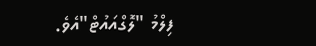ފިލްމު "ލޮގްއައުޓް"އެވެ.